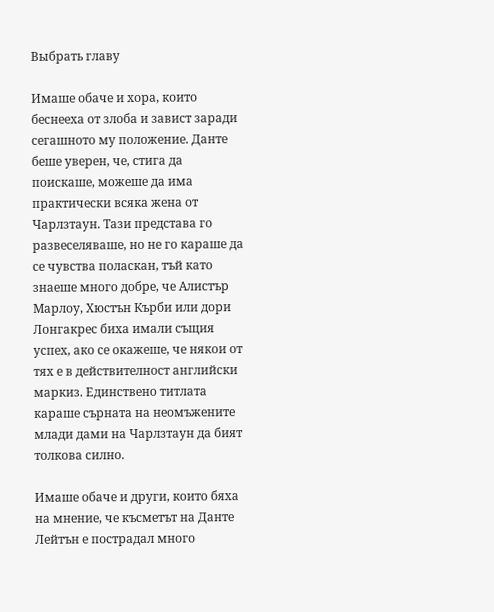Выбрать главу

Имаше обаче и хора, които беснееха от злоба и завист заради сегашното му положение. Данте беше уверен, че, стига да поискаше, можеше да има практически всяка жена от Чарлзтаун. Тази представа го развеселяваше, но не го караше да се чувства поласкан, тъй като знаеше много добре, че Алистър Марлоу, Хюстън Кърби или дори Лонгакрес биха имали същия успех, ако се окажеше, че някои от тях е в действителност английски маркиз. Единствено титлата караше сърната на неомъжените млади дами на Чарлзтаун да бият толкова силно.

Имаше обаче и други, които бяха на мнение, че късметът на Данте Лейтън е пострадал много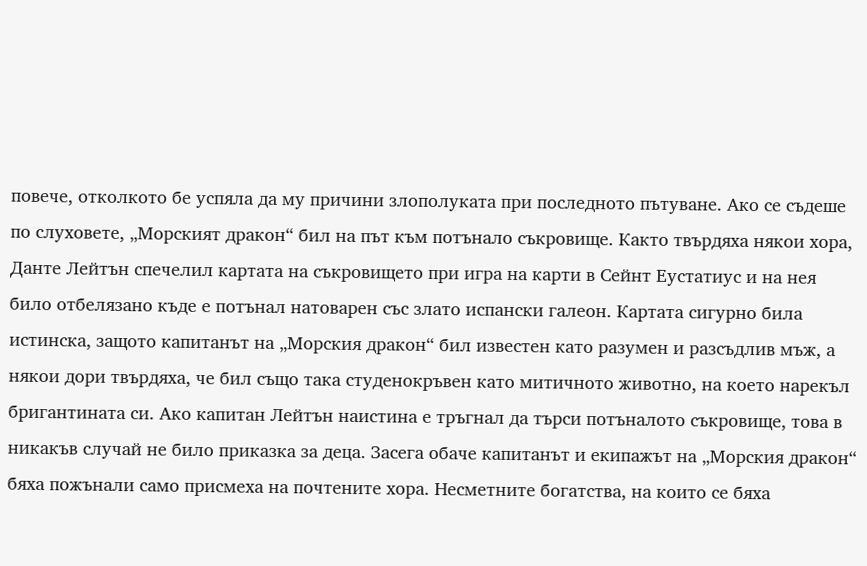повече, отколкото бе успяла да му причини злополуката при последното пътуване. Ако се съдеше по слуховете, „Морският дракон“ бил на път към потънало съкровище. Както твърдяха някои хора, Данте Лейтън спечелил картата на съкровището при игра на карти в Сейнт Еустатиус и на нея било отбелязано къде е потънал натоварен със злато испански галеон. Картата сигурно била истинска, защото капитанът на „Морския дракон“ бил известен като разумен и разсъдлив мъж, а някои дори твърдяха, че бил също така студенокръвен като митичното животно, на което нарекъл бригантината си. Ако капитан Лейтън наистина е тръгнал да търси потъналото съкровище, това в никакъв случай не било приказка за деца. Засега обаче капитанът и екипажът на „Морския дракон“ бяха пожънали само присмеха на почтените хора. Несметните богатства, на които се бяха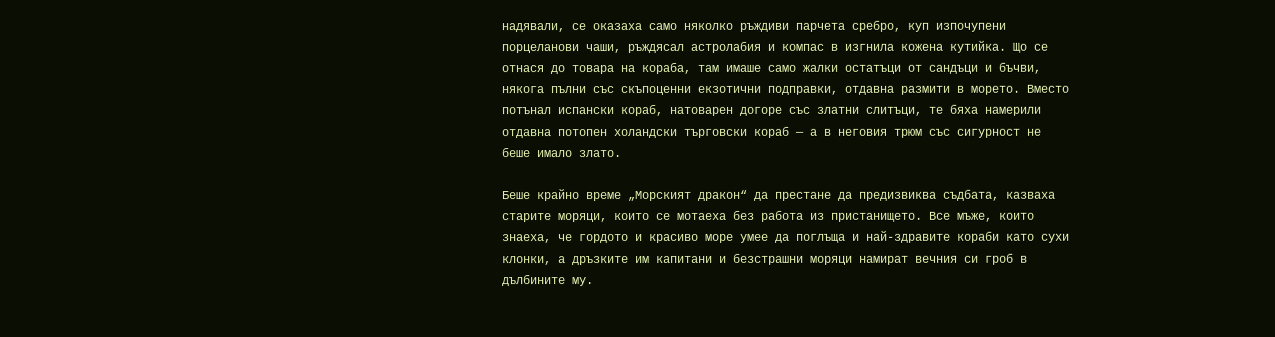надявали, се оказаха само няколко ръждиви парчета сребро, куп изпочупени порцеланови чаши, ръждясал астролабия и компас в изгнила кожена кутийка. Що се отнася до товара на кораба, там имаше само жалки остатъци от сандъци и бъчви, някога пълни със скъпоценни екзотични подправки, отдавна размити в морето. Вместо потънал испански кораб, натоварен догоре със златни слитъци, те бяха намерили отдавна потопен холандски търговски кораб — а в неговия трюм със сигурност не беше имало злато.

Беше крайно време „Морският дракон“ да престане да предизвиква съдбата, казваха старите моряци, които се мотаеха без работа из пристанището. Все мъже, които знаеха, че гордото и красиво море умее да поглъща и най-здравите кораби като сухи клонки, а дръзките им капитани и безстрашни моряци намират вечния си гроб в дълбините му.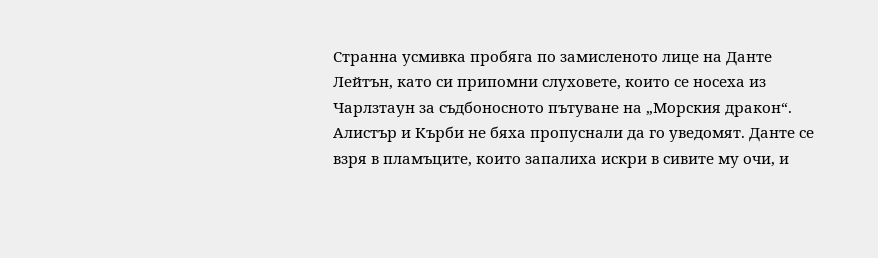Странна усмивка пробяга по замисленото лице на Данте Лейтън, като си припомни слуховете, които се носеха из Чарлзтаун за съдбоносното пътуване на „Морския дракон“. Алистър и Кърби не бяха пропуснали да го уведомят. Данте се взря в пламъците, които запалиха искри в сивите му очи, и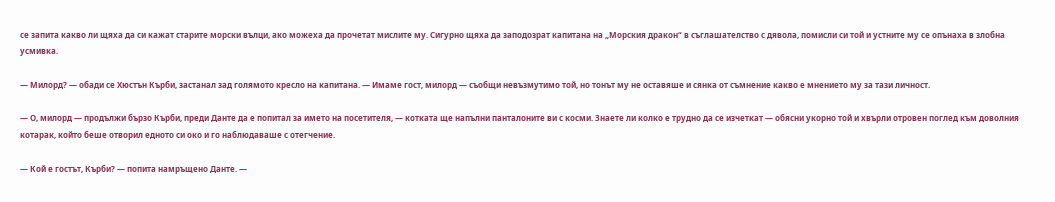се запита какво ли щяха да си кажат старите морски вълци, ако можеха да прочетат мислите му. Сигурно щяха да заподозрат капитана на „Морския дракон“ в съглашателство с дявола, помисли си той и устните му се опънаха в злобна усмивка.

— Милорд? — обади се Хюстън Кърби, застанал зад голямото кресло на капитана. — Имаме гост, милорд — съобщи невъзмутимо той, но тонът му не оставяше и сянка от съмнение какво е мнението му за тази личност.

— О, милорд — продължи бързо Кърби, преди Данте да е попитал за името на посетителя, — котката ще напълни панталоните ви с косми. Знаете ли колко е трудно да се изчеткат — обясни укорно той и хвърли отровен поглед към доволния котарак, който беше отворил едното си око и го наблюдаваше с отегчение.

— Кой е гостът, Кърби? — попита намръщено Данте. —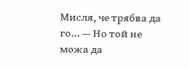Мисля, че трябва да го… — Но той не можа да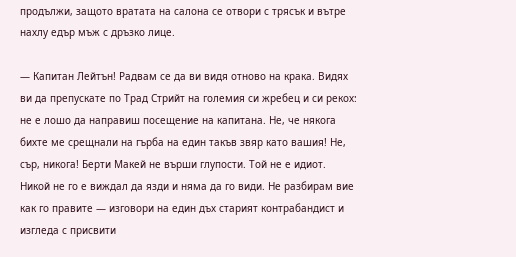продължи, защото вратата на салона се отвори с трясък и вътре нахлу едър мъж с дръзко лице.

— Капитан Лейтън! Радвам се да ви видя отново на крака. Видях ви да препускате по Трад Стрийт на големия си жребец и си рекох: не е лошо да направиш посещение на капитана. Не, че някога бихте ме срещнали на гърба на един такъв звяр като вашия! Не, сър, никога! Берти Макей не върши глупости. Той не е идиот. Никой не го е виждал да язди и няма да го види. Не разбирам вие как го правите — изговори на един дъх старият контрабандист и изгледа с присвити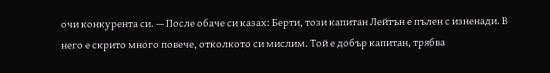очи конкурента си. — После обаче си казах: Берти, този капитан Лейтън е пълен с изненади. В него е скрито много повече, отколкото си мислим. Той е добър капитан, трябва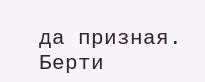да призная. Берти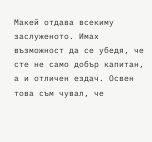Макей отдава всекиму заслуженото. Имах възможност да се убедя, че сте не само добър капитан, а и отличен ездач. Освен това съм чувал, че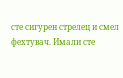сте сигурен стрелец и смел фехтувач. Имали сте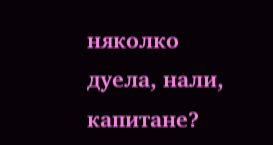няколко дуела, нали, капитане?